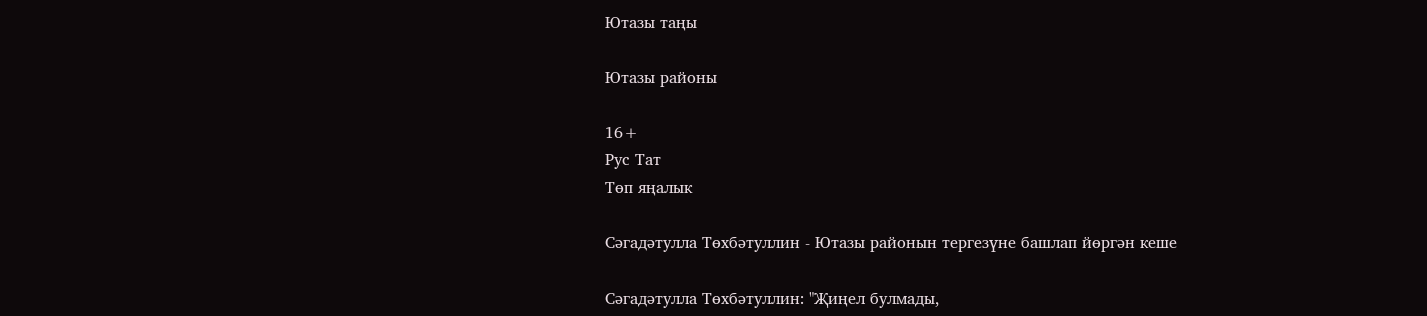Ютазы таңы

Ютазы районы

16+
Рус Тат
Төп яңалык

Сәгадәтулла Төхбәтуллин - Ютазы районын тергезүне башлап йөргән кеше

Сәгадәтулла Төхбәтуллин: "Җиңел булмады,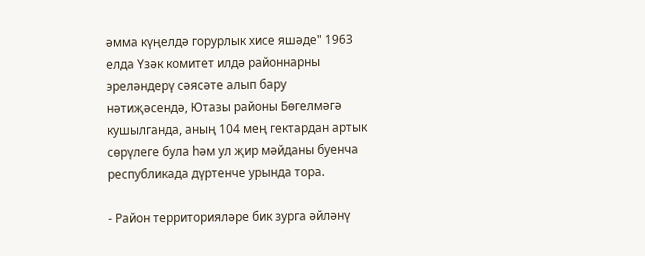әмма күңелдә горурлык хисе яшәде" 1963 елда Үзәк комитет илдә районнарны эреләндерү сәясәте алып бару нәтиҗәсендә, Ютазы районы Бөгелмәгә кушылганда, аның 104 мең гектардан артык сөрүлеге була һәм ул җир мәйданы буенча республикада дүртенче урында тора.

- Район территорияләре бик зурга әйләнү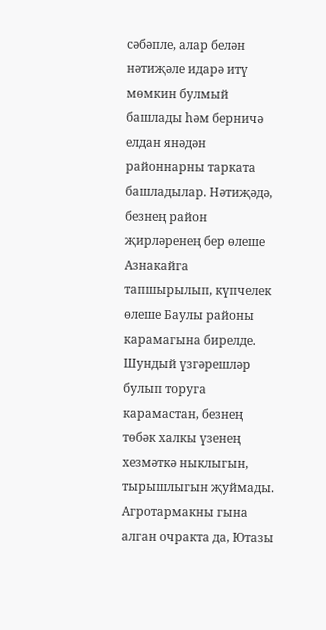сәбәпле, алар белән нәтиҗәле идарә итү мөмкин булмый башлады һәм берничә елдан янәдән районнарны тарката башладылар. Нәтиҗәдә, безнең район җирләренең бер өлеше Азнакайга тапшырылып, күпчелек өлеше Баулы районы карамагына бирелде. Шундый үзгәрешләр булып торуга карамастан, безнең төбәк халкы үзенең хезмәткә ныклыгын, тырышлыгын җуймады. Агротармакны гына алган очракта да, Ютазы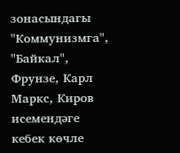зонасындагы "Коммунизмга", "Байкал", Фрунзе, Карл Маркс, Киров исемендәге кебек көчле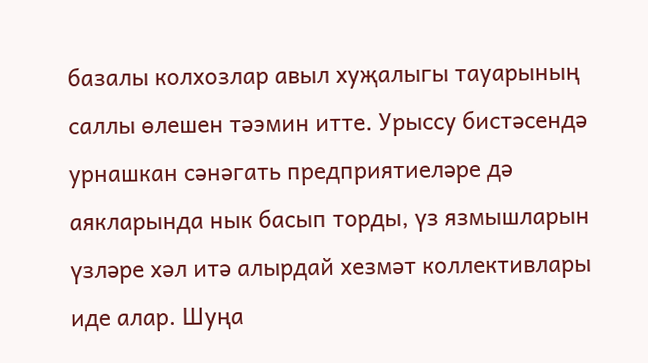базалы колхозлар авыл хуҗалыгы тауарының саллы өлешен тәэмин итте. Урыссу бистәсендә урнашкан сәнәгать предприятиеләре дә аякларында нык басып торды, үз язмышларын үзләре хәл итә алырдай хезмәт коллективлары иде алар. Шуңа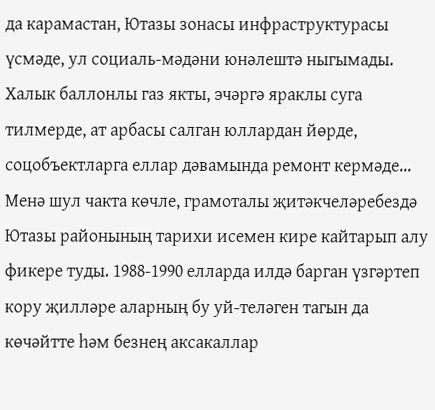да карамастан, Ютазы зонасы инфраструктурасы үсмәде, ул социаль-мәдәни юнәлештә ныгымады. Халык баллонлы газ якты, эчәргә яраклы суга тилмерде, ат арбасы салган юллардан йөрде, соцобъектларга еллар дәвамында ремонт кермәде... Менә шул чакта көчле, грамоталы җитәкчеләребездә Ютазы районының тарихи исемен кире кайтарып алу фикере туды. 1988-1990 елларда илдә барган үзгәртеп кору җилләре аларның бу уй-теләген тагын да көчәйтте һәм безнең аксакаллар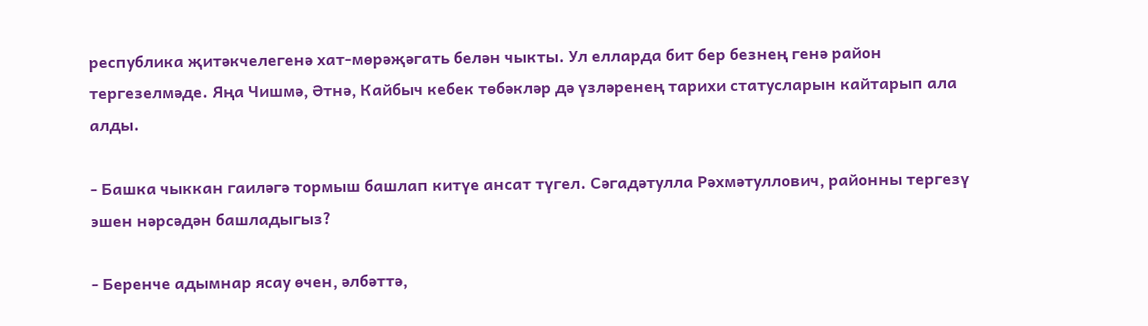республика җитәкчелегенә хат-мөрәҗәгать белән чыкты. Ул елларда бит бер безнең генә район тергезелмәде. Яңа Чишмә, Әтнә, Кайбыч кебек төбәкләр дә үзләренең тарихи статусларын кайтарып ала алды.

- Башка чыккан гаиләгә тормыш башлап китүе ансат түгел. Сәгадәтулла Рәхмәтуллович, районны тергезү эшен нәрсәдән башладыгыз?

- Беренче адымнар ясау өчен, әлбәттә,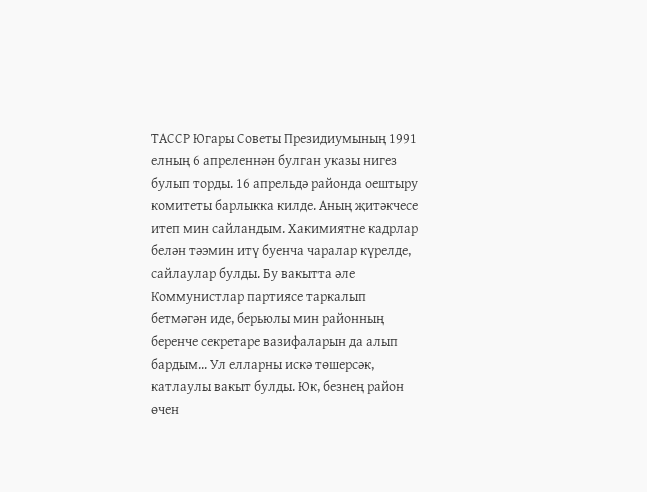ТАССР Югары Советы Президиумының 1991 елның 6 апреленнән булган указы нигез булып торды. 16 апрельдә районда оештыру комитеты барлыкка килде. Аның җитәкчесе итеп мин сайландым. Хакимиятне кадрлар белән тәэмин итү буенча чаралар күрелде, сайлаулар булды. Бу вакытта әле Коммунистлар партиясе таркалып бетмәгән иде, берьюлы мин районның беренче секретаре вазифаларын да алып бардым... Ул елларны искә төшерсәк, катлаулы вакыт булды. Юк, безнең район өчен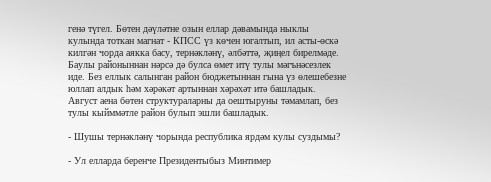генә түгел. Бөтен дәүләтне озын еллар дәвамында ныклы кулында тоткан магнат - КПСС үз көчен югалтып, ил асты-өскә килгән чорда аякка басу, тернәкләнү, әлбәттә, җиңел бирелмәде. Баулы районыннан нәрсә дә булса өмет итү тулы мәгънәсезлек иде. Без еллык салынган район бюджетыннан гына үз өлешебезне юллап алдык һәм хәрәкәт артыннан хәрәхәт итә башладык. Август аена бөтен структураларны да оештыруны тәмамлап, без тулы кыйммәтле район булып эшли башладык.

- Шушы тернәкләнү чорында республика ярдәм кулы суздымы?

- Ул елларда беренче Президентыбыз Минтимер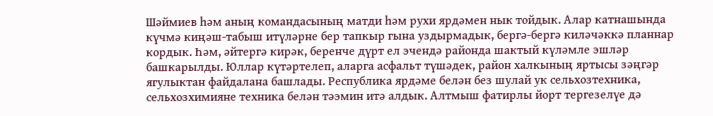Шәймиев һәм аның командасының матди һәм рухи ярдәмен нык тойдык. Алар катнашында күчмә киңәш-табыш итүләрне бер тапкыр гына уздырмадык, бергә-бергә киләчәккә планнар кордык. Һәм, әйтергә кирәк, беренче дүрт ел эчендә районда шактый күләмле эшләр башкарылды. Юллар күтәртелеп, аларга асфальт түшәдек, район халкының яртысы зәңгәр ягулыктан файдалана башлады. Республика ярдәме белән без шулай ук сельхозтехника, сельхозхимияне техника белән тәэмин итә алдык. Алтмыш фатирлы йорт тергезелүе дә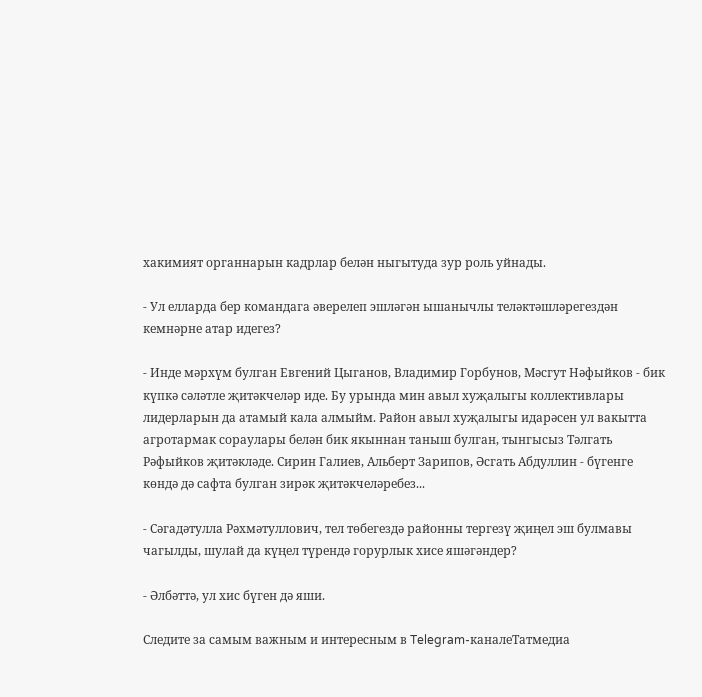хакимият органнарын кадрлар белән ныгытуда зур роль уйнады.

- Ул елларда бер командага әверелеп эшләгән ышанычлы теләктәшләрегездән кемнәрне атар идегез?

- Инде мәрхүм булган Евгений Цыганов, Владимир Горбунов, Мәсгут Нәфыйков - бик күпкә сәләтле җитәкчеләр иде. Бу урында мин авыл хуҗалыгы коллективлары лидерларын да атамый кала алмыйм. Район авыл хуҗалыгы идарәсен ул вакытта агротармак сораулары белән бик якыннан таныш булган, тынгысыз Тәлгать Рәфыйков җитәкләде. Сирин Галиев, Альберт Зарипов, Әсгать Абдуллин - бүгенге көндә дә сафта булган зирәк җитәкчеләребез...

- Сәгадәтулла Рәхмәтуллович, тел төбегездә районны тергезү җиңел эш булмавы чагылды, шулай да күңел түрендә горурлык хисе яшәгәндер?

- Әлбәттә, ул хис бүген дә яши.

Следите за самым важным и интересным в Telegram-каналеТатмедиа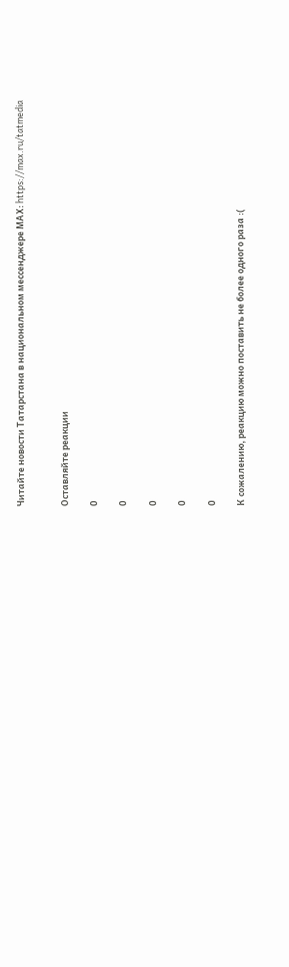Читайте новости Татарстана в национальном мессенджере MАХ: https://max.ru/tatmedia


Оставляйте реакции

0

0

0

0

0

К сожалению, реакцию можно поставить не более одного раза :(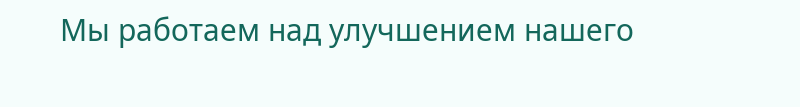Мы работаем над улучшением нашего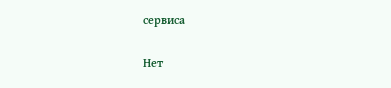сервиса

Нет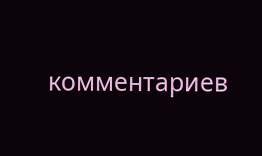комментариев